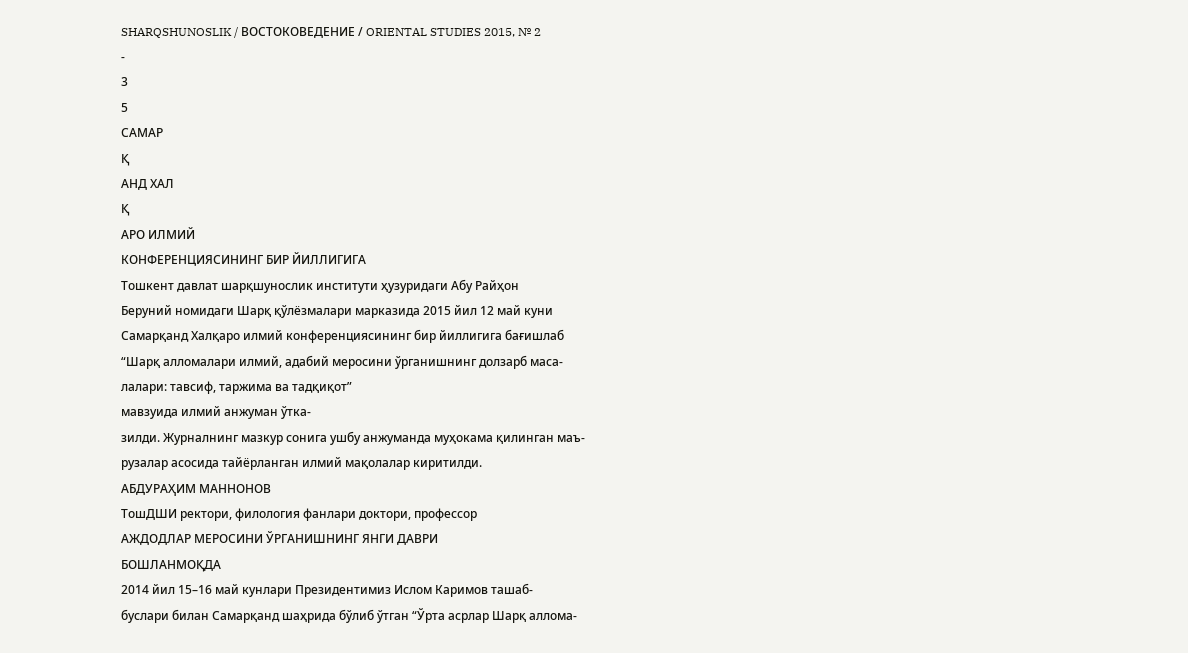SHARQSHUNOSLIK / ВОСТОКОВЕДЕНИЕ / ORIENTAL STUDIES 2015, № 2
-
3
5
САМАР
Қ
АНД ХАЛ
Қ
АРО ИЛМИЙ
КОНФЕРЕНЦИЯСИНИНГ БИР ЙИЛЛИГИГА
Тошкент давлат шарқшунослик институти ҳузуридаги Абу Райҳон
Беруний номидаги Шарқ қўлёзмалари марказида 2015 йил 12 май куни
Самарқанд Халқаро илмий конференциясининг бир йиллигига бағишлаб
“Шарқ алломалари илмий, адабий меросини ўрганишнинг долзарб маса-
лалари: тавсиф, таржима ва тадқиқот”
мавзуида илмий анжуман ўтка-
зилди. Журналнинг мазкур сонига ушбу анжуманда муҳокама қилинган маъ-
рузалар асосида тайёрланган илмий мақолалар киритилди.
АБДУРАҲИМ МАННОНОВ
ТошДШИ ректори, филология фанлари доктори, профессор
АЖДОДЛАР МЕРОСИНИ ЎРГАНИШНИНГ ЯНГИ ДАВРИ
БОШЛАНМОҚДА
2014 йил 15–16 май кунлари Президентимиз Ислом Каримов ташаб-
буслари билан Самарқанд шаҳрида бўлиб ўтган “Ўрта асрлар Шарқ аллома-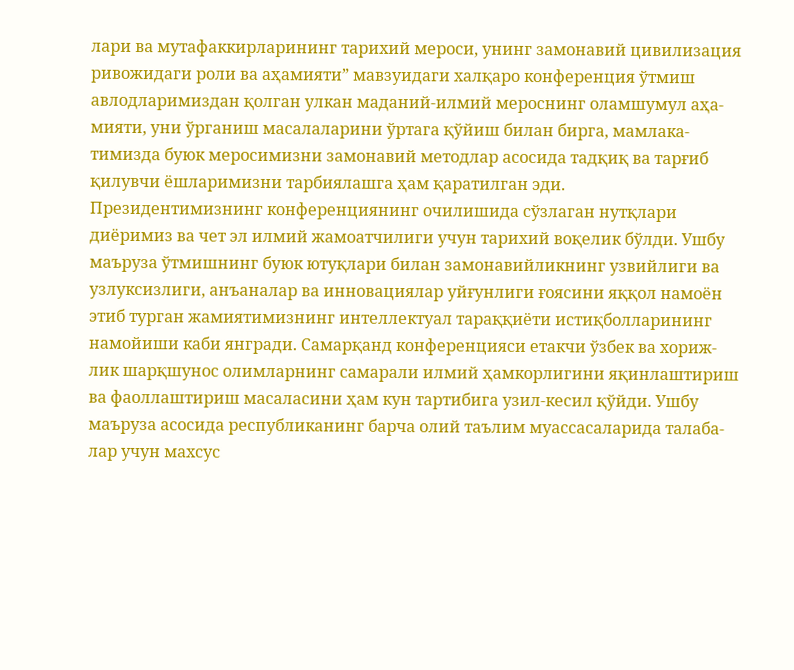лари ва мутафаккирларининг тарихий мероси, унинг замонавий цивилизация
ривожидаги роли ва аҳамияти” мавзуидаги халқаро конференция ўтмиш
авлодларимиздан қолган улкан маданий-илмий мероснинг оламшумул аҳа-
мияти, уни ўрганиш масалаларини ўртага қўйиш билан бирга, мамлака-
тимизда буюк меросимизни замонавий методлар асосида тадқиқ ва тарғиб
қилувчи ёшларимизни тарбиялашга ҳам қаратилган эди.
Президентимизнинг конференциянинг очилишида сўзлаган нутқлари
диёримиз ва чет эл илмий жамоатчилиги учун тарихий воқелик бўлди. Ушбу
маъруза ўтмишнинг буюк ютуқлари билан замонавийликнинг узвийлиги ва
узлуксизлиги, анъаналар ва инновациялар уйғунлиги ғоясини яққол намоён
этиб турган жамиятимизнинг интеллектуал тараққиёти истиқболларининг
намойиши каби янгради. Самарқанд конференцияси етакчи ўзбек ва хориж-
лик шарқшунос олимларнинг самарали илмий ҳамкорлигини яқинлаштириш
ва фаоллаштириш масаласини ҳам кун тартибига узил-кесил қўйди. Ушбу
маъруза асосида республиканинг барча олий таълим муассасаларида талаба-
лар учун махсус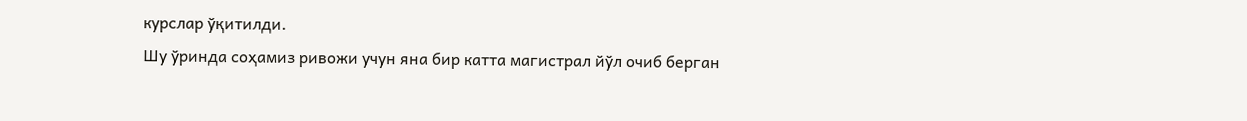курслар ўқитилди.
Шу ўринда соҳамиз ривожи учун яна бир катта магистрал йўл очиб берган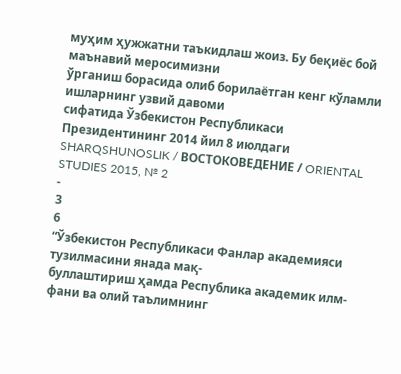муҳим ҳужжатни таъкидлаш жоиз. Бу беқиёс бой маънавий меросимизни
ўрганиш борасида олиб борилаётган кенг кўламли ишларнинг узвий давоми
сифатида Ўзбекистон Республикаси Президентининг 2014 йил 8 июлдаги
SHARQSHUNOSLIK / ВОСТОКОВЕДЕНИЕ / ORIENTAL STUDIES 2015, № 2
-
3
6
“Ўзбекистон Республикаси Фанлар академияси тузилмасини янада мақ-
буллаштириш ҳамда Республика академик илм-фани ва олий таълимнинг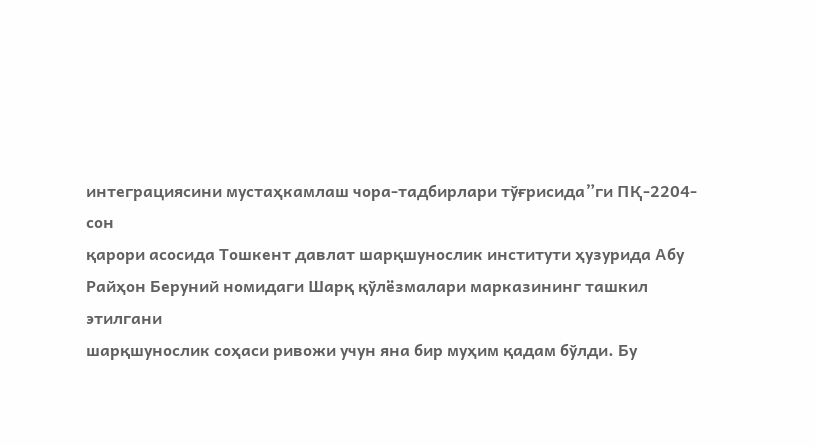интеграциясини мустаҳкамлаш чора-тадбирлари тўғрисида”ги ПҚ-2204-сон
қарори асосида Тошкент давлат шарқшунослик институти ҳузурида Абу
Райҳон Беруний номидаги Шарқ қўлёзмалари марказининг ташкил этилгани
шарқшунослик соҳаси ривожи учун яна бир муҳим қадам бўлди. Бу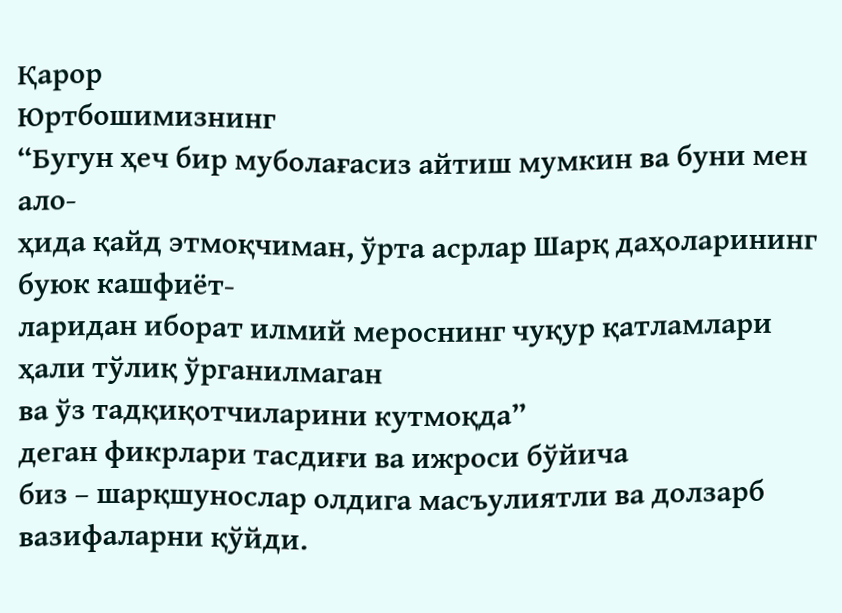Қарор
Юртбошимизнинг
“Бугун ҳеч бир муболағасиз айтиш мумкин ва буни мен ало-
ҳида қайд этмоқчиман, ўрта асрлар Шарқ даҳоларининг буюк кашфиёт-
ларидан иборат илмий мероснинг чуқур қатламлари ҳали тўлиқ ўрганилмаган
ва ўз тадқиқотчиларини кутмоқда”
деган фикрлари тасдиғи ва ижроси бўйича
биз – шарқшунослар олдига масъулиятли ва долзарб вазифаларни қўйди.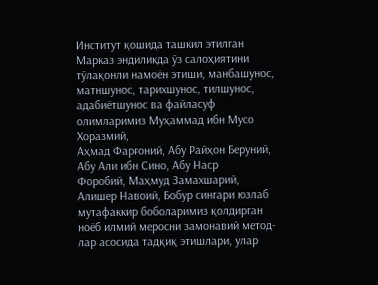Институт қошида ташкил этилган Марказ эндиликда ўз салоҳиятини
тўлақонли намоён этиши, манбашунос, матншунос, тарихшунос, тилшунос,
адабиётшунос ва файласуф олимларимиз Муҳаммад ибн Мусо Хоразмий,
Аҳмад Фарғоний, Абу Райҳон Беруний, Абу Али ибн Сино, Абу Наср
Форобий, Маҳмуд Замахшарий, Алишер Навоий, Бобур сингари юзлаб
мутафаккир боболаримиз қолдирган ноёб илмий меросни замонавий метод-
лар асосида тадқиқ этишлари, улар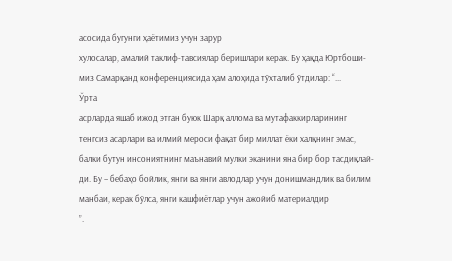асосида бугунги ҳаётимиз учун зарур
хулосалар, амалий таклиф-тавсиялар беришлари керак. Бу ҳақда Юртбоши-
миз Самарқанд конференциясида ҳам алоҳида тўхталиб ўтдилар: “...
Ўрта
асрларда яшаб ижод этган буюк Шарқ аллома ва мутафаккирларининг
тенгсиз асарлари ва илмий мероси фақат бир миллат ёки халқнинг эмас,
балки бутун инсониятнинг маънавий мулки эканини яна бир бор тасдиқлай-
ди. Бу – бебаҳо бойлик, янги ва янги авлодлар учун донишмандлик ва билим
манбаи, керак бўлса, янги кашфиётлар учун ажойиб материалдир
”.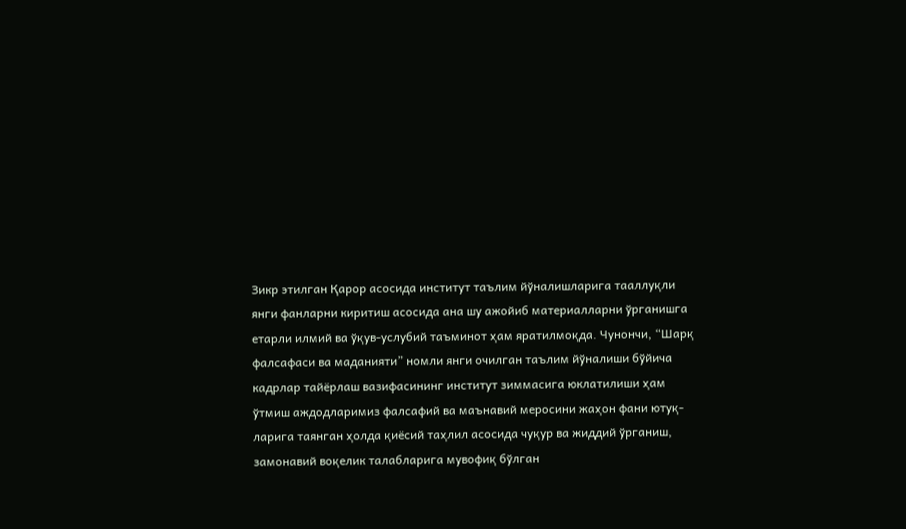Зикр этилган Қарор асосида институт таълим йўналишларига тааллуқли
янги фанларни киритиш асосида ана шу ажойиб материалларни ўрганишга
етарли илмий ва ўқув-услубий таъминот ҳам яратилмоқда. Чунончи, “Шарқ
фалсафаси ва маданияти” номли янги очилган таълим йўналиши бўйича
кадрлар тайёрлаш вазифасининг институт зиммасига юклатилиши ҳам
ўтмиш аждодларимиз фалсафий ва маънавий меросини жаҳон фани ютуқ-
ларига таянган ҳолда қиёсий таҳлил асосида чуқур ва жиддий ўрганиш,
замонавий воқелик талабларига мувофиқ бўлган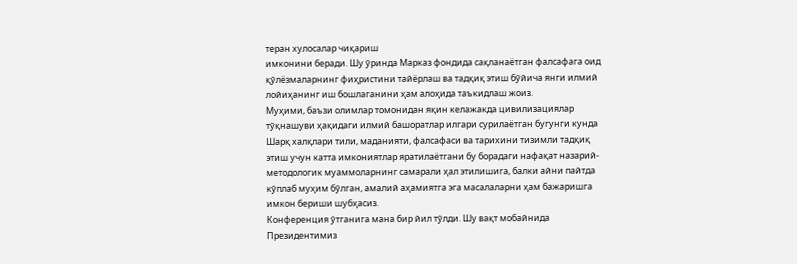теран хулосалар чиқариш
имконини беради. Шу ўринда Марказ фондида сақланаётган фалсафага оид
қўлёзмаларнинг фиҳристини тайёрлаш ва тадқиқ этиш бўйича янги илмий
лойиҳанинг иш бошлаганини ҳам алоҳида таъкидлаш жоиз.
Муҳими, баъзи олимлар томонидан яқин келажакда цивилизациялар
тўқнашуви ҳақидаги илмий башоратлар илгари сурилаётган бугунги кунда
Шарқ халқлари тили, маданияти, фалсафаси ва тарихини тизимли тадқиқ
этиш учун катта имкониятлар яратилаётгани бу борадаги нафақат назарий-
методологик муаммоларнинг самарали ҳал этилишига, балки айни пайтда
кўплаб муҳим бўлган, амалий аҳамиятга эга масалаларни ҳам бажаришга
имкон бериши шубҳасиз.
Конференция ўтганига мана бир йил тўлди. Шу вақт мобайнида
Президентимиз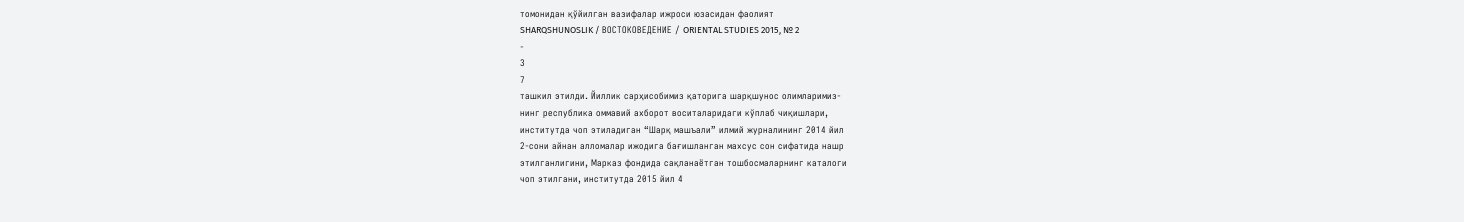томонидан қўйилган вазифалар ижроси юзасидан фаолият
SHARQSHUNOSLIK / ВОСТОКОВЕДЕНИЕ / ORIENTAL STUDIES 2015, № 2
-
3
7
ташкил этилди. Йиллик сарҳисобимиз қаторига шарқшунос олимларимиз-
нинг республика оммавий ахборот воситаларидаги кўплаб чиқишлари,
институтда чоп этиладиган “Шарқ машъали” илмий журналининг 2014 йил
2-сони айнан алломалар ижодига бағишланган махсус сон сифатида нашр
этилганлигини, Марказ фондида сақланаётган тошбосмаларнинг каталоги
чоп этилгани, институтда 2015 йил 4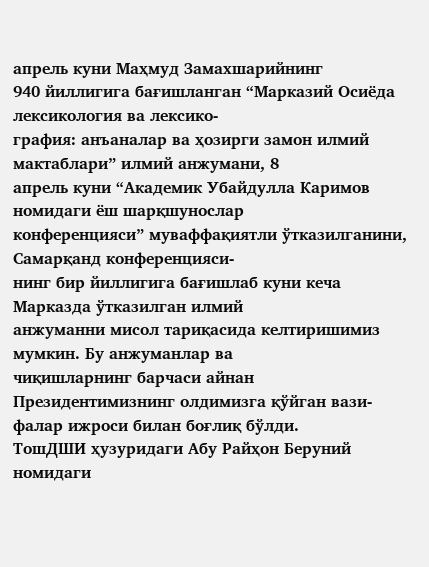апрель куни Маҳмуд Замахшарийнинг
940 йиллигига бағишланган “Марказий Осиёда лексикология ва лексико-
графия: анъаналар ва ҳозирги замон илмий мактаблари” илмий анжумани, 8
апрель куни “Академик Убайдулла Каримов номидаги ёш шарқшунослар
конференцияси” муваффақиятли ўтказилганини, Самарқанд конференцияси-
нинг бир йиллигига бағишлаб куни кеча Марказда ўтказилган илмий
анжуманни мисол тариқасида келтиришимиз мумкин. Бу анжуманлар ва
чиқишларнинг барчаси айнан Президентимизнинг олдимизга қўйган вази-
фалар ижроси билан боғлиқ бўлди.
ТошДШИ ҳузуридаги Абу Райҳон Беруний номидаги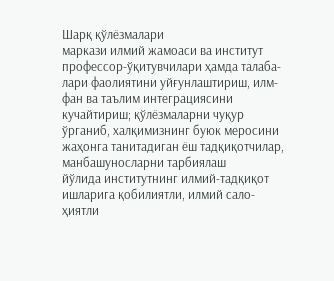Шарқ қўлёзмалари
маркази илмий жамоаси ва институт профессор-ўқитувчилари ҳамда талаба-
лари фаолиятини уйғунлаштириш, илм-фан ва таълим интеграциясини
кучайтириш; қўлёзмаларни чуқур ўрганиб, халқимизнинг буюк меросини
жаҳонга танитадиган ёш тадқиқотчилар, манбашуносларни тарбиялаш
йўлида институтнинг илмий-тадқиқот ишларига қобилиятли, илмий сало-
ҳиятли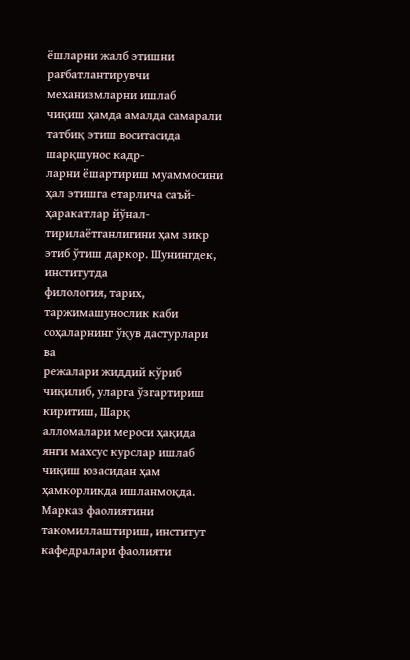ёшларни жалб этишни рағбатлантирувчи механизмларни ишлаб
чиқиш ҳамда амалда самарали татбиқ этиш воситасида шарқшунос кадр-
ларни ёшартириш муаммосини ҳал этишга етарлича саъй-ҳаракатлар йўнал-
тирилаётганлигини ҳам зикр этиб ўтиш даркор. Шунингдек, институтда
филология, тарих, таржимашунослик каби соҳаларнинг ўқув дастурлари ва
режалари жиддий кўриб чиқилиб, уларга ўзгартириш киритиш, Шарқ
алломалари мероси ҳақида янги махсус курслар ишлаб чиқиш юзасидан ҳам
ҳамкорликда ишланмоқда.
Марказ фаолиятини такомиллаштириш, институт кафедралари фаолияти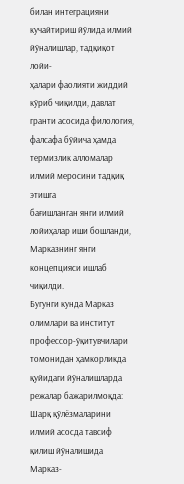билан интеграцияни кучайтириш йўлида илмий йўналишлар, тадқиқот лойи-
ҳалари фаолияти жиддий кўриб чиқилди, давлат гранти асосида филология,
фалсафа бўйича ҳамда термизлик алломалар илмий меросини тадқиқ этишга
бағишланган янги илмий лойиҳалар иши бошланди, Марказнинг янги
концепцияси ишлаб чиқилди.
Бугунги кунда Марказ олимлари ва институт профессор-ўқитувчилари
томонидан ҳамкорликда қуйидаги йўналишларда режалар бажарилмоқда:
Шарқ қўлёзмаларини илмий асосда тавсиф қилиш йўналишида
Марказ-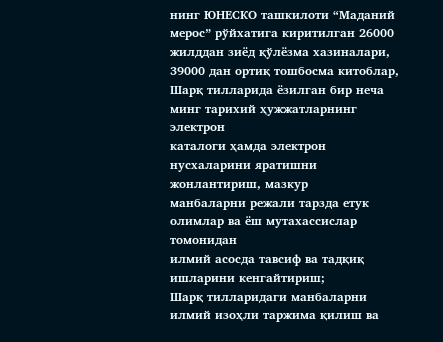нинг ЮНЕСКО ташкилоти “Маданий мерос” рўйхатига киритилган 26000
жилддан зиёд қўлёзма хазиналари, 39000 дан ортиқ тошбосма китоблар,
Шарқ тилларида ёзилган бир неча минг тарихий ҳужжатларнинг электрон
каталоги ҳамда электрон нусхаларини яратишни жонлантириш, мазкур
манбаларни режали тарзда етук олимлар ва ёш мутахассислар томонидан
илмий асосда тавсиф ва тадқиқ ишларини кенгайтириш;
Шарқ тилларидаги манбаларни илмий изоҳли таржима қилиш ва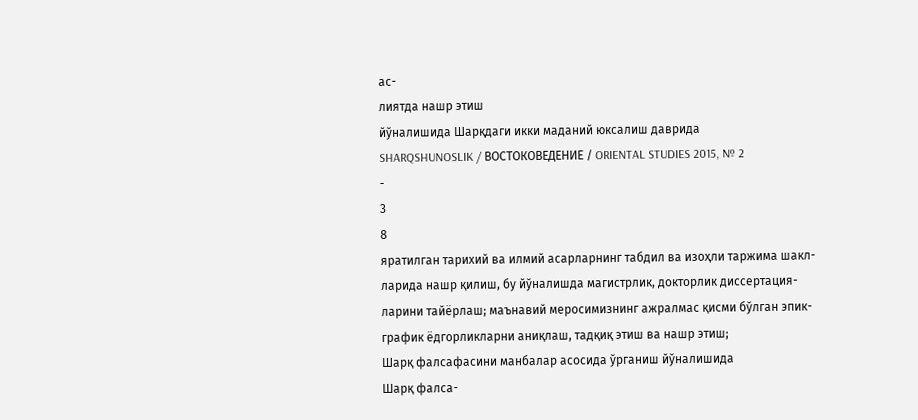ас-
лиятда нашр этиш
йўналишида Шарқдаги икки маданий юксалиш даврида
SHARQSHUNOSLIK / ВОСТОКОВЕДЕНИЕ / ORIENTAL STUDIES 2015, № 2
-
3
8
яратилган тарихий ва илмий асарларнинг табдил ва изоҳли таржима шакл-
ларида нашр қилиш, бу йўналишда магистрлик, докторлик диссертация-
ларини тайёрлаш; маънавий меросимизнинг ажралмас қисми бўлган эпик-
график ёдгорликларни аниқлаш, тадқиқ этиш ва нашр этиш;
Шарқ фалсафасини манбалар асосида ўрганиш йўналишида
Шарқ фалса-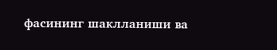фасининг шаклланиши ва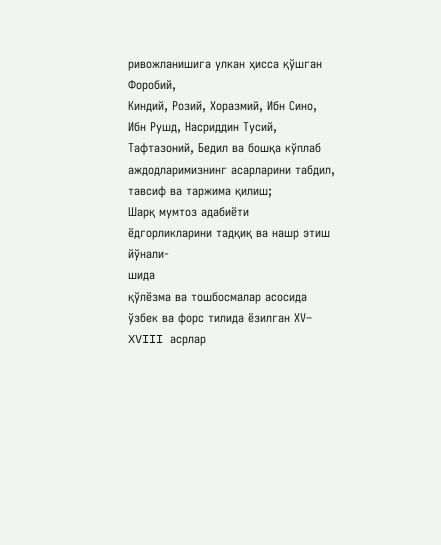ривожланишига улкан ҳисса қўшган Форобий,
Киндий, Розий, Хоразмий, Ибн Сино, Ибн Рушд, Насриддин Тусий,
Тафтазоний, Бедил ва бошқа кўплаб аждодларимизнинг асарларини табдил,
тавсиф ва таржима қилиш;
Шарқ мумтоз адабиёти ёдгорликларини тадқиқ ва нашр этиш йўнали-
шида
қўлёзма ва тошбосмалар асосида ўзбек ва форс тилида ёзилган ХV–
XVIII асрлар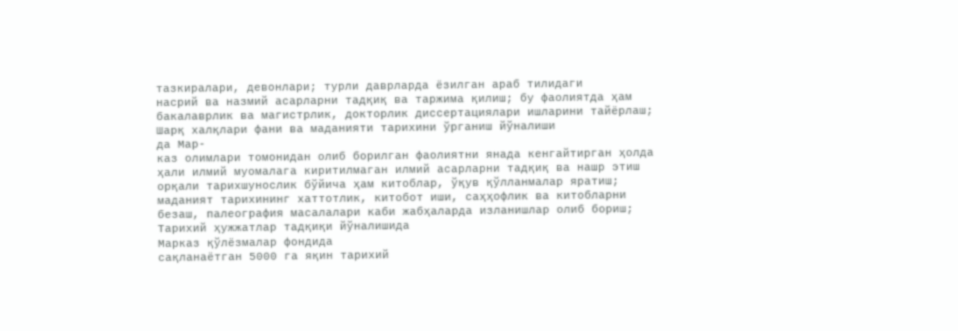тазкиралари, девонлари; турли даврларда ёзилган араб тилидаги
насрий ва назмий асарларни тадқиқ ва таржима қилиш; бу фаолиятда ҳам
бакалаврлик ва магистрлик, докторлик диссертациялари ишларини тайёрлаш;
Шарқ халқлари фани ва маданияти тарихини ўрганиш йўналиши
да Мар-
каз олимлари томонидан олиб борилган фаолиятни янада кенгайтирган ҳолда
ҳали илмий муомалага киритилмаган илмий асарларни тадқиқ ва нашр этиш
орқали тарихшунослик бўйича ҳам китоблар, ўқув қўлланмалар яратиш;
маданият тарихининг хаттотлик, китобот иши, саҳҳофлик ва китобларни
безаш, палеография масалалари каби жабҳаларда изланишлар олиб бориш;
Тарихий ҳужжатлар тадқиқи йўналишида
Марказ қўлёзмалар фондида
сақланаётган 5000 га яқин тарихий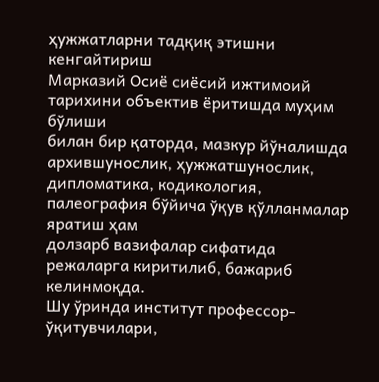ҳужжатларни тадқиқ этишни кенгайтириш
Марказий Осиё сиёсий ижтимоий тарихини объектив ёритишда муҳим бўлиши
билан бир қаторда, мазкур йўналишда архившунослик, ҳужжатшунослик,
дипломатика, кодикология, палеография бўйича ўқув қўлланмалар яратиш ҳам
долзарб вазифалар сифатида режаларга киритилиб, бажариб келинмоқда.
Шу ўринда институт профессор-ўқитувчилари,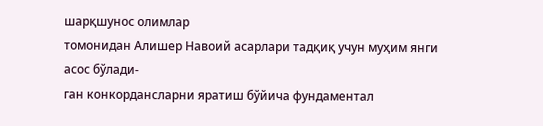шарқшунос олимлар
томонидан Алишер Навоий асарлари тадқиқ учун муҳим янги асос бўлади-
ган конкордансларни яратиш бўйича фундаментал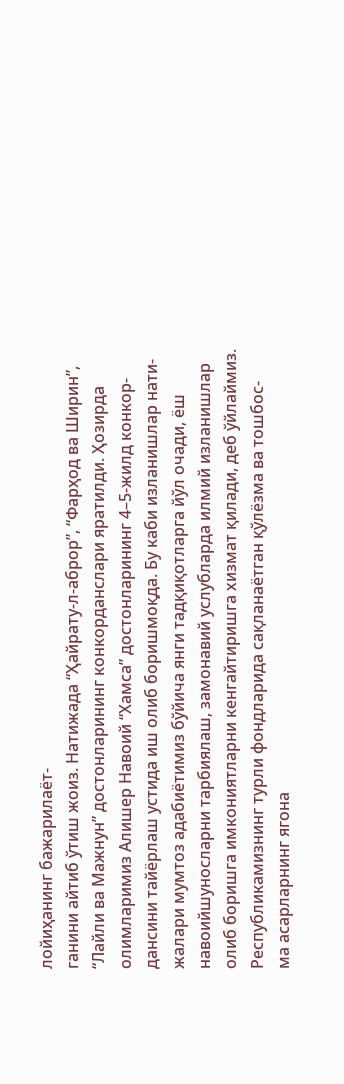лойиҳанинг бажарилаёт-
ганини айтиб ўтиш жоиз. Натижада “Ҳайрату-л-аброр”, “Фарҳод ва Ширин”,
“Лайли ва Мажнун” достонларининг конкорданслари яратилди. Ҳозирда
олимларимиз Алишер Навоий “Хамса” достонларининг 4–5-жилд конкор-
дансини тайёрлаш устида иш олиб боришмоқда. Бу каби изланишлар нати-
жалари мумтоз адабиётимиз бўйича янги тадқиқотларга йўл очади, ёш
навоийшуносларни тарбиялаш, замонавий услубларда илмий изланишлар
олиб боришга имкониятларни кенгайтиришга хизмат қилади, деб ўйлаймиз.
Республикамизнинг турли фондларида сақланаётган қўлёзма ва тошбос-
ма асарларнинг ягона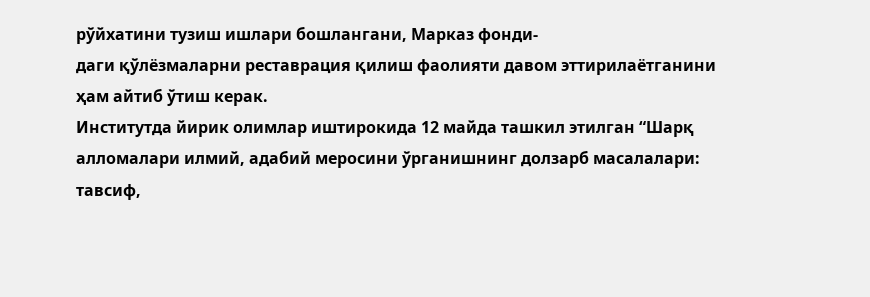рўйхатини тузиш ишлари бошлангани, Марказ фонди-
даги қўлёзмаларни реставрация қилиш фаолияти давом эттирилаётганини
ҳам айтиб ўтиш керак.
Институтда йирик олимлар иштирокида 12 майда ташкил этилган “Шарқ
алломалари илмий, адабий меросини ўрганишнинг долзарб масалалари:
тавсиф,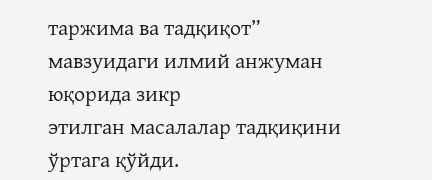таржима ва тадқиқот” мавзуидаги илмий анжуман юқорида зикр
этилган масалалар тадқиқини ўртага қўйди.